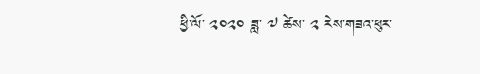ཕྱི་ལོ་ ༢༠༢༠ ཟླ་ ༧ ཚེས་ ༢ རེས་གཟའ་ཕུར་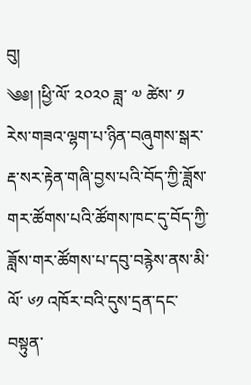བུ།
༄༅། །ཕྱི་ལོ་ ༢༠༢༠ ཟླ་ ༧ ཚེས་ ༡ རེས་གཟའ་ལྷག་པ་ཉིན་བཞུགས་སྒར་རྡ་སར་རྟེན་གཞི་བྱས་པའི་བོད་ཀྱི་ཟློས་གར་ཚོགས་པའི་ཚོགས་ཁང་དུ་བོད་ཀྱི་ཟློས་གར་ཚོགས་པ་དབུ་བརྙེས་ནས་མི་ལོ་ ༦༡ འཁོར་བའི་དུས་དྲན་དང་བསྟུན་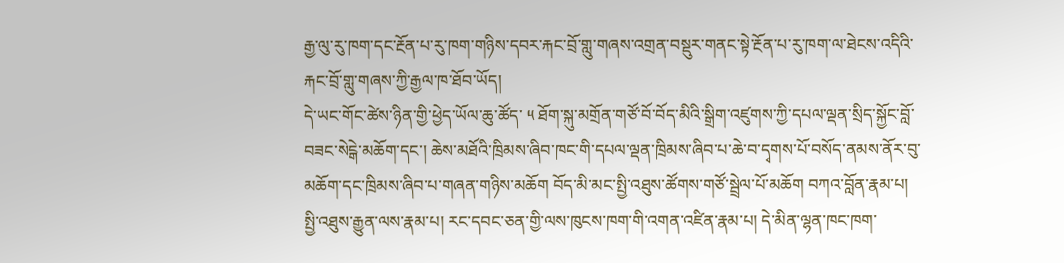རྒྱ་ལུ་རུ་ཁག་དང་རྔོན་པ་རུ་ཁག་གཉིས་དབར་རྐང་བྲོ་གླུ་གཞས་འགྲན་བསྡུར་གནང་སྟེ་རྔོན་པ་རུ་ཁག་ལ་ཐེངས་འདིའི་རྐང་བྲོ་གླུ་གཞས་ཀྱི་རྒྱལ་ཁ་ཐོབ་ཡོད།
དེ་ཡང་གོང་ཚེས་ཉིན་གྱི་ཕྱེད་ཡོལ་ཆུ་ཚོད་ ༥ ཐོག་སྐུ་མགྲོན་གཙོ་བོ་བོད་མིའི་སྒྲིག་འཛུགས་ཀྱི་དཔལ་ལྡན་སྲིད་སྐྱོང་བློ་བཟང་སེངྒེ་མཆོག་དང་། ཆེས་མཐོའི་ཁྲིམས་ཞིབ་ཁང་གི་དཔལ་ལྡན་ཁྲིམས་ཞིབ་པ་ཆེ་བ་དྭགས་པོ་བསོད་ནམས་ནོར་བུ་མཆོག་དང་ཁྲིམས་ཞིབ་པ་གཞན་གཉིས་མཆོག བོད་མི་མང་སྤྱི་འཐུས་ཚོགས་གཙོ་སྦྲེལ་པོ་མཆོག བཀའ་བློན་རྣམ་པ། སྤྱི་འཐུས་རྒྱུན་ལས་རྣམ་པ། རང་དབང་ཅན་གྱི་ལས་ཁུངས་ཁག་གི་འགན་འཛིན་རྣམ་པ། དེ་མིན་ལྷན་ཁང་ཁག་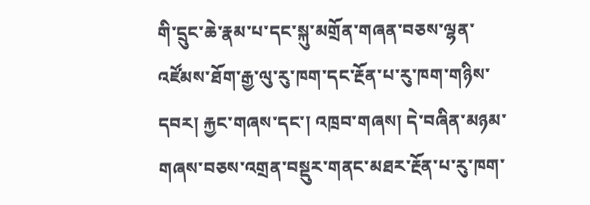གི་དྲུང་ཆེ་རྣམ་པ་དང་སྐུ་མགྲོན་གཞན་བཅས་ལྷན་འཛོམས་ཐོག་རྒྱ་ལུ་རུ་ཁག་དང་རྔོན་པ་རུ་ཁག་གཉིས་དབར། རྐྱང་གཞས་དང་། འཁྲབ་གཞས། དེ་བཞིན་མཉམ་གཞས་བཅས་འགྲན་བསྡུར་གནང་མཐར་རྔོན་པ་རུ་ཁག་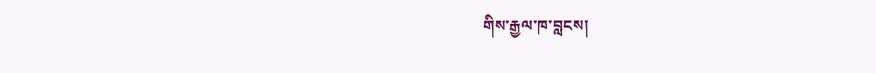གིས་རྒྱལ་ཁ་བླངས།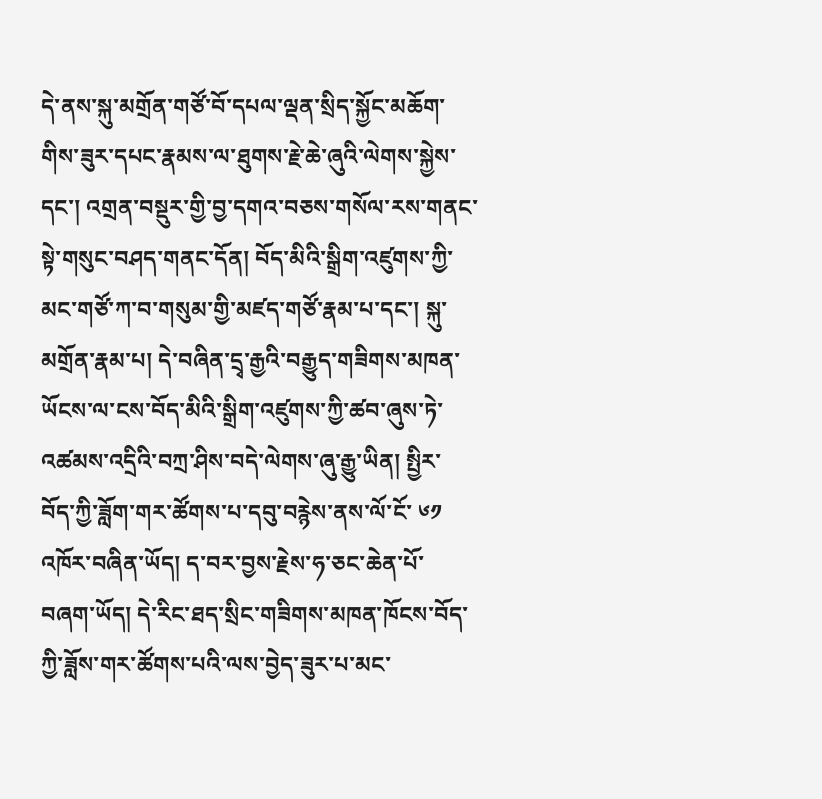དེ་ནས་སྐུ་མགྲོན་གཙོ་བོ་དཔལ་ལྡན་སྲིད་སྐྱོང་མཆོག་གིས་ཟུར་དཔང་རྣམས་ལ་ཐུགས་རྗེ་ཆེ་ཞུའི་ལེགས་སྐྱེས་དང་། འགྲན་བསྡུར་གྱི་བྱ་དགའ་བཅས་གསོལ་རས་གནང་སྟེ་གསུང་བཤད་གནང་དོན། བོད་མིའི་སྒྲིག་འཛུགས་ཀྱི་མང་གཙོ་ཀ་བ་གསུམ་གྱི་མཛད་གཙོ་རྣམ་པ་དང་། སྐུ་མགྲོན་རྣམ་པ། དེ་བཞིན་དྲྭ་རྒྱའི་བརྒྱུད་གཟིགས་མཁན་ཡོངས་ལ་ངས་བོད་མིའི་སྒྲིག་འཛུགས་ཀྱི་ཚབ་ཞུས་ཏེ་འཚམས་འདྲིའི་བཀྲ་ཤིས་བདེ་ལེགས་ཞུ་རྒྱུ་ཡིན། སྤྱིར་བོད་ཀྱི་ཟློག་གར་ཚོགས་པ་དབུ་བརྙེས་ནས་ལོ་ངོ་ ༦༡ འཁོར་བཞིན་ཡོད། ད་བར་བྱས་རྗེས་ཧ་ཅང་ཆེན་པོ་བཞག་ཡོད། དེ་རིང་ཐད་སྲིང་གཟིགས་མཁན་ཁོངས་བོད་ཀྱི་ཟློས་གར་ཚོགས་པའི་ལས་བྱེད་ཟུར་པ་མང་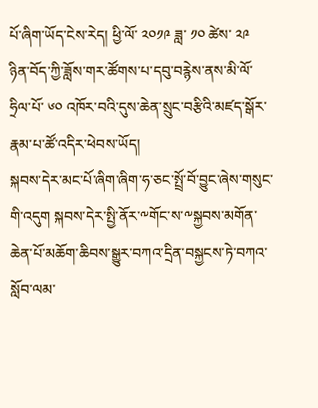པོ་ཞིག་ཡོད་ངེས་རེད། ཕྱི་ལོ་ ༢༠༡༩ ཟླ་ ༡༠ ཚེས་ ༢༩ ཉིན་བོད་ཀྱི་ཟློས་གར་ཚོགས་པ་དབུ་བརྙེས་ནས་མི་ལོ་ཧྲིལ་པོ་ ༦༠ འཁོར་བའི་དུས་ཆེན་སྲུང་བརྩིའི་མཛད་སྒོར་རྣམ་པ་ཚོ་འདིར་ཕེབས་ཡོད།
སྐབས་དེར་མང་པོ་ཞིག་ཞིག་ཧ་ཅང་སྤྲོ་བོ་བྱུང་ཞེས་གསུང་གི་འདུག སྐབས་དེར་སྤྱི་ནོར་༸གོང་ས་༸སྐྱབས་མགོན་ཆེན་པོ་མཆོག་ཆིབས་སྒྱུར་བཀའ་དྲིན་བསྐྱངས་ཏེ་བཀའ་སློབ་ལམ་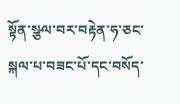སྟོན་སྩལ་བར་བརྟེན་ཧ་ཅང་སྐལ་པ་བཟང་པོ་དང་བསོད་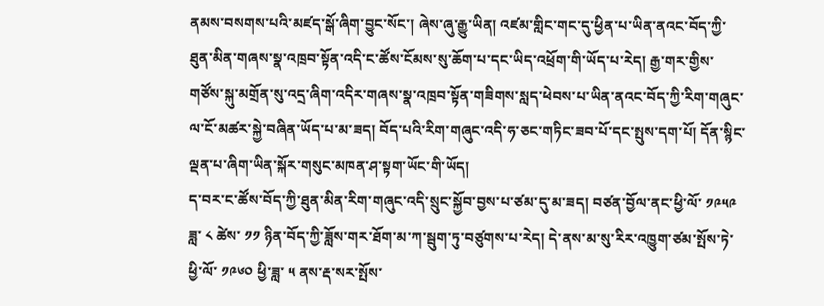ནམས་བསགས་པའི་མཛད་སྒོ་ཞིག་བྱུང་སོང་། ཞེས་ཞུ་རྒྱུ་ཡིན། འཛམ་གླིང་གང་དུ་ཕྱིན་པ་ཡིན་ནའང་བོད་ཀྱི་ཐུན་མིན་གཞས་སྣ་འཁྲབ་སྟོན་འདི་ང་ཚོས་ངོམས་སུ་ཆོག་པ་དང་ཡིད་འཕྲོག་གི་ཡོད་པ་རེད། རྒྱ་གར་གྱིས་གཙོས་སྐུ་མགྲོན་སུ་འདྲ་ཞིག་འདིར་གཞས་སྣ་འཁྲབ་སྟོན་གཟིགས་སླད་ཕེབས་པ་ཡིན་ནའང་བོད་ཀྱི་རིག་གཞུང་ལ་ངོ་མཚར་སྐྱེ་བཞིན་ཡོད་པ་མ་ཟད། བོད་པའི་རིག་གཞུང་འདི་ཧ་ཅང་གཏིང་ཟབ་པོ་དང་སྤུས་དག་པོ། དོན་སྙིང་ལྡན་པ་ཞིག་ཡིན་སྐོར་གསུང་མཁན་ཤ་སྟག་ཡོང་གི་ཡོད།
ད་བར་ང་ཚོས་བོད་ཀྱི་ཐུན་མིན་རིག་གཞུང་འདི་སྲུང་སྐྱོབ་བྱས་པ་ཙམ་དུ་མ་ཟད། བཙན་བྱོལ་ནང་ཕྱི་ལོ་ ༡༩༥༩ ཟླ་ ༨ ཚེས་ ༡༡ ཉིན་བོད་ཀྱི་ཟློས་གར་ཐོག་མ་ཀ་སྦུག་ཏུ་བཙུགས་པ་རེད། དེ་ནས་མ་སུ་རིར་འཁྱུག་ཙམ་སྤོས་ཏེ་ཕྱི་ལོ་ ༡༩༦༠ ཕྱི་ཟླ་ ༥ ནས་རྡ་སར་སྤོས་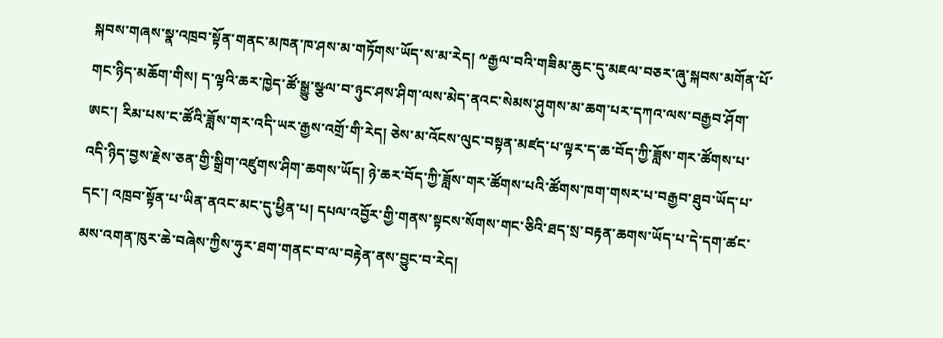སྐབས་གཞས་སྣ་འཁྲབ་སྟོན་གནང་མཁན་ཁ་ཤས་མ་གཏོགས་ཡོད་ས་མ་རེད། ༸རྒྱལ་བའི་གཟིམ་ཆུང་དུ་མཇལ་བཅར་ཞུ་སྐབས་མགོན་པོ་གང་ཉིད་མཆོག་གིས། ད་ལྟའི་ཆར་ཁྱེད་ཚོ་སྒྱུ་སྩལ་བ་ཉུང་ཤས་ཤིག་ལས་མེད་ནའང་སེམས་ཤུགས་མ་ཆག་པར་དཀའ་ལས་བརྒྱབ་ཤོག་ཨང་། རིམ་པས་ང་ཚོའི་ཟློས་གར་འདི་ཡར་རྒྱས་འགྲོ་གི་རེད། ཅེས་མ་འོངས་ལུང་བསྟན་མཛད་པ་ལྟར་ད་ཆ་བོད་ཀྱི་ཟློས་གར་ཚོགས་པ་འདི་ཉིད་བྱས་རྗེས་ཅན་གྱི་སྒྲིག་འཛུགས་ཤིག་ཆགས་ཡོད། ཉེ་ཆར་བོད་ཀྱི་ཟློས་གར་ཚོགས་པའི་ཚོགས་ཁག་གསར་པ་བརྒྱབ་ཐུབ་ཡོད་པ་དང་། འཁྲབ་སྟོན་པ་ཡིན་ནའང་མང་དུ་ཕྱིན་པ། དཔལ་འབྱོར་གྱི་གནས་སྟངས་སོགས་གང་ཅིའི་ཐད་སྲ་བརྟན་ཆགས་ཡོད་པ་དེ་དག་ཚང་མས་འགན་ཁུར་ཆེ་བཞེས་ཀྱིས་ཧུར་ཐག་གནང་བ་ལ་བརྟེན་ནས་བྱུང་བ་རེད།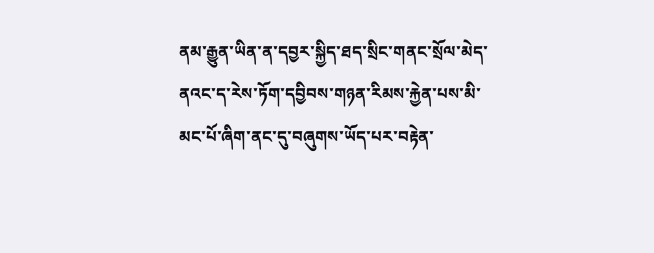ནམ་རྒྱུན་ཡིན་ན་དབྱར་སྐྱིད་ཐད་སྲིང་གནང་སྲོལ་མེད་ནའང་ད་རེས་ཏོག་དབྱིབས་གཉན་རིམས་རྐྱེན་པས་མི་མང་པོ་ཞིག་ནང་དུ་བཞུགས་ཡོད་པར་བརྟེན་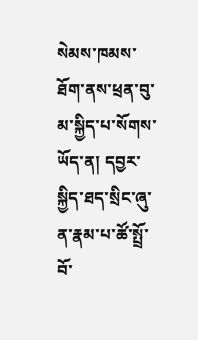སེམས་ཁམས་ཐོག་ནས་ཕྲན་བུ་མ་སྐྱིད་པ་སོགས་ཡོད་ན། དབྱར་སྐྱིད་ཐད་སྲིང་ཞུ་ན་རྣམ་པ་ཚོ་སྤྲོ་བོ་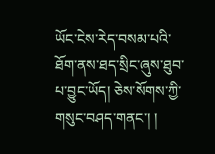ཡོང་ངེས་རེད་བསམ་པའི་ཐོག་ནས་ཐད་སྲིང་ཞུས་ཐུབ་པ་བྱུང་ཡོད། ཅེས་སོགས་ཀྱི་གསུང་བཤད་གནང་། །